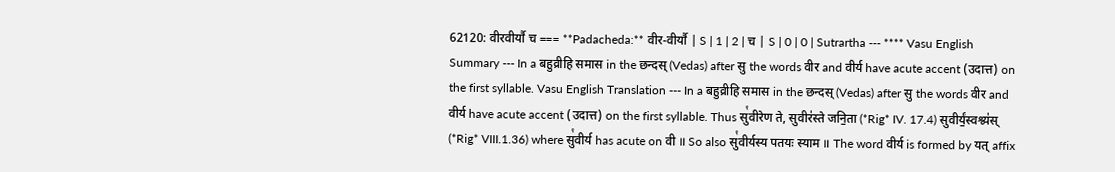62120: वीरवीर्यौ च === **Padacheda:** वीर-वीर्यौ | S | 1 | 2 | च | S | 0 | 0 | Sutrartha --- **** Vasu English Summary --- In a बहुव्रीहि समास in the छन्दस् (Vedas) after सु the words वीर and वीर्य have acute accent (उदात्त) on the first syllable. Vasu English Translation --- In a बहुव्रीहि समास in the छन्दस् (Vedas) after सु the words वीर and वीर्य have acute accent (उदात्त) on the first syllable. Thus सु꣡वीरेण ते, सुवीर॑स्ते जनि॒ता (*Rig* IV. 17.4) सुवीर्यं॒स्वश्व्य॑स् (*Rig* VIII.1.36) where सु꣡वीर्य has acute on वी ॥ So also सु꣡वीर्यस्य पतयः स्याम ॥ The word वीर्य is formed by यत् affix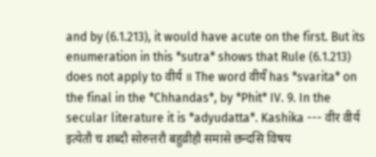and by (6.1.213), it would have acute on the first. But its enumeration in this *sutra* shows that Rule (6.1.213) does not apply to वीर्य ॥ The word वीर्य॑ has *svarita* on the final in the *Chhandas*, by *Phit* IV. 9. In the secular literature it is *adyudatta*. Kashika --- वीर वीर्य इत्येतौ च शब्दौ सोरुत्तरौ बहुव्रीहौ समासे छन्दसि विषय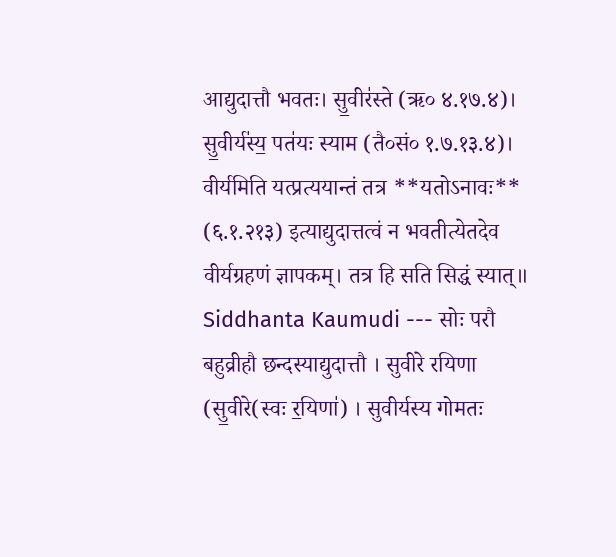आद्युदात्तौ भवतः। सु॒वीर॑स्ते (ऋ० ४.१७.४)। सु॒वीर्य॑स्य॒ पत॑यः स्याम (तै०सं० १.७.१३.४)। वीर्यमिति यत्प्रत्ययान्तं तत्र **यतोऽनावः** (६.१.२१३) इत्याद्युदात्तत्वं न भवतीत्येतदेव वीर्यग्रहणं ज्ञापकम्। तत्र हि सति सिद्धं स्यात्॥ Siddhanta Kaumudi --- सोः परौ बहुव्रीहौ छन्दस्याद्युदात्तौ । सुवीरे रयिणा (सु॒वीरे(स्वः र॒यिणा॑) । सुवीर्यस्य गोमतः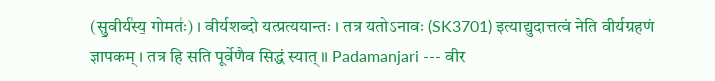(सु॒वीर्य॑स्य॒ गोमतः॑) । वीर्यशब्दो यत्प्रत्ययान्तः । तत्र यतोऽनावः (SK3701) इत्याद्युदात्तत्वं नेति वीर्यग्रहणं ज्ञापकम् । तत्र हि सति पूर्वेणैव सिद्धं स्यात् ॥ Padamanjari --- वीर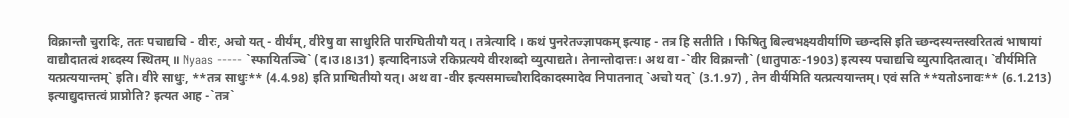विक्रान्तौ चुरादिः, ततः पचाद्यचि - वीरः, अचो यत् - वीर्यंम्, वीरेषु वा साधुरिति पारग्घितीयौ यत् । तत्रेत्यादि । कथं पुनरेतज्ज्ञापकम् इत्याह - तत्र हि सतीति । फिषितु बिल्वभक्ष्यवीर्याणि च्छन्दसि इति च्छन्दस्यन्तस्वरितत्वं भाषायां वाद्यौदातत्वं शब्दस्य स्थितम् ॥ Nyaas ----- `स्फायितञ्चि` (द।उ।8।31) इत्यादिनाऽजे रकिप्रत्यये वीरशब्दो व्युत्पाद्यते। तेनान्तोदात्तः। अथ वा -`वीर विक्रान्तौ` (धातुपाठः-1903) इत्यस्य पचाद्यचि व्युत्पादितत्वात्। `वीर्यमिति यत्प्रत्ययान्तम्` इति। वीरे साधुः, **तत्र साधुः** (4.4.98) इति प्राग्घितीयो यत्। अथ वा -वीर इत्यसमाच्चौरादिकादस्मादेव निपातनात् `अचो यत्` (3.1.97) , तेन वीर्यमिति यत्प्रत्ययान्तम्। एवं सति **यतोऽनावः** (6.1.213) इत्याद्युदात्तत्वं प्राप्नोति? इत्यत आह -`तत्र`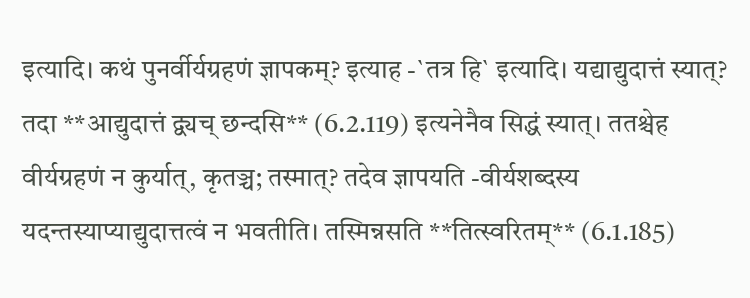इत्यादि। कथं पुनर्वीर्यग्रहणं ज्ञापकम्? इत्याह -`तत्र हि` इत्यादि। यद्याद्युदात्तं स्यात्? तदा **आद्युदात्तं द्व्यच् छन्दसि** (6.2.119) इत्यनेनैव सिद्धं स्यात्। ततश्चेह वीर्यग्रहणं न कुर्यात्, कृतञ्च; तस्मात्? तदेव ज्ञापयति -वीर्यशब्दस्य यदन्तस्याप्याद्युदात्तत्वं न भवतीति। तस्मिन्नसति **तित्स्वरितम्** (6.1.185)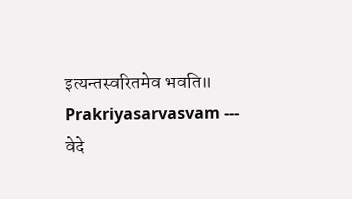इत्यन्तस्वरितमेव भवति॥ Prakriyasarvasvam --- वेदे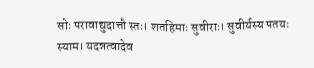सोः परावाद्युदात्तौ स्तः। शतहिमाः सुवीराः। सुवीर्यस्य पतयः स्याम। यदन्नत्वादेव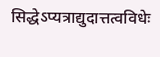सिद्धेऽप्यत्राद्युदात्तत्वविधेः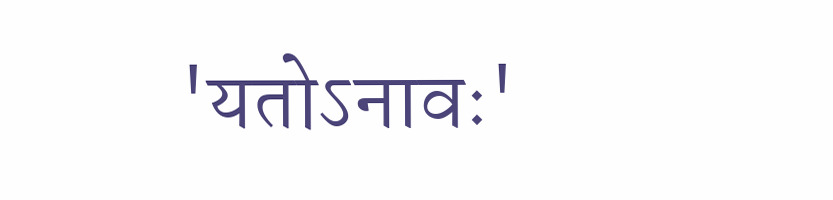'यतोऽनावः'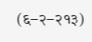(६–२–२१३)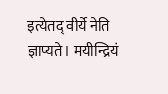इत्येतद् वीर्ये नेति ज्ञाप्यते। मयीन्द्रियं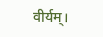वीर्यम्।